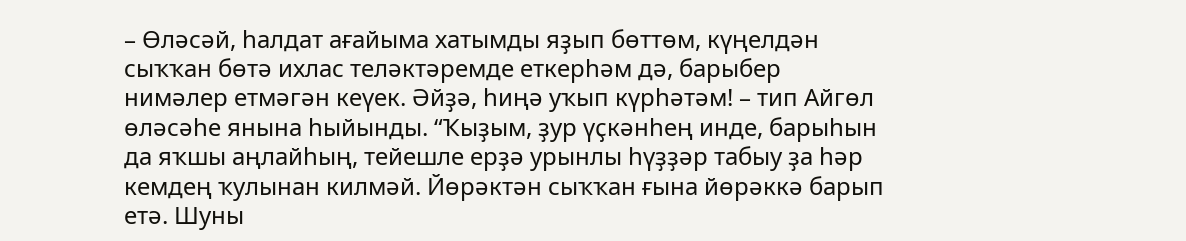– Өләсәй, һалдат ағайыма хатымды яҙып бөттөм, күңелдән сыҡҡан бөтә ихлас теләктәремде еткерһәм дә, барыбер нимәлер етмәгән кеүек. Әйҙә, һиңә уҡып күрһәтәм! – тип Айгөл өләсәһе янына һыйынды. “Ҡыҙым, ҙур үҫкәнһең инде, барыһын да яҡшы аңлайһың, тейешле ерҙә урынлы һүҙҙәр табыу ҙа һәр кемдең ҡулынан килмәй. Йөрәктән сыҡҡан ғына йөрәккә барып етә. Шуны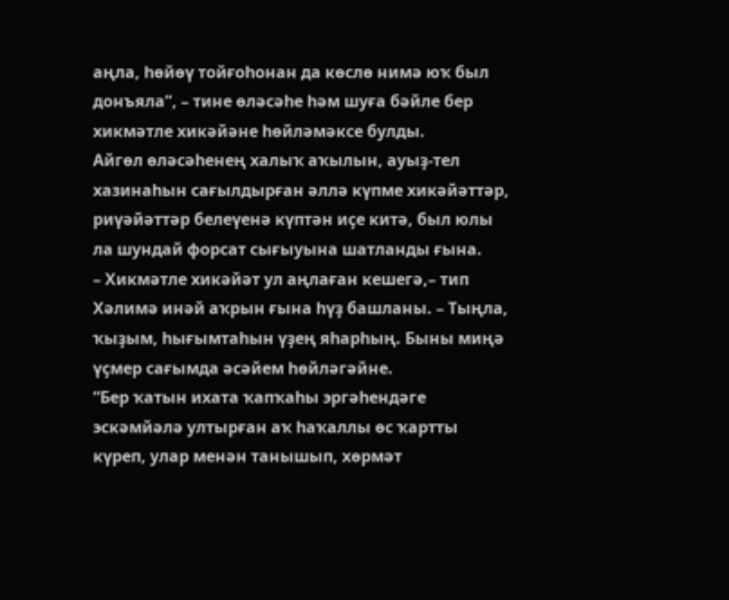аңла, һөйөү тойғоһонан да көслө нимә юҡ был донъяла”, – тине өләсәһе һәм шуға бәйле бер хикмәтле хикәйәне һөйләмәксе булды.
Айгөл өләсәһенең халыҡ аҡылын, ауыҙ-тел хазинаһын сағылдырған әллә күпме хикәйәттәр, риүәйәттәр белеүенә күптән иҫе китә, был юлы ла шундай форсат сығыуына шатланды ғына.
– Хикмәтле хикәйәт ул аңлаған кешегә,– тип Хәлимә инәй аҡрын ғына һүҙ башланы. – Тыңла, ҡыҙым, һығымтаһын үҙең яһарһың. Быны миңә үҫмер сағымда әсәйем һөйләгәйне.
“Бер ҡатын ихата ҡапҡаһы эргәһендәге эскәмйәлә ултырған аҡ һаҡаллы өс ҡартты күреп, улар менән танышып, хөрмәт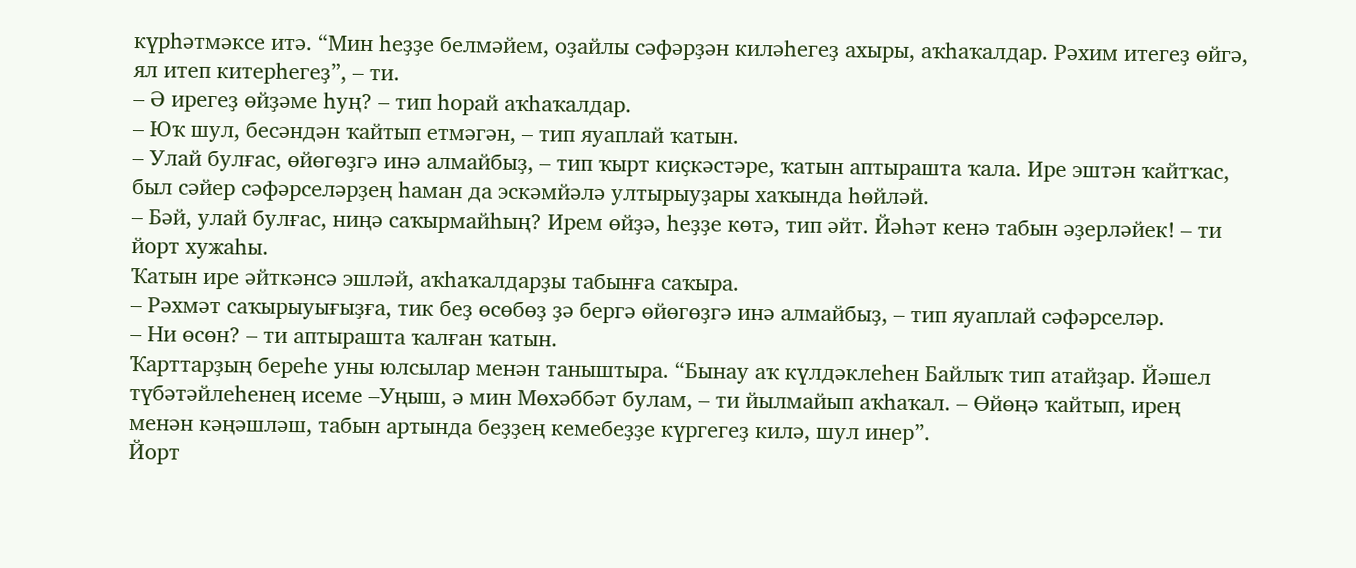күрһәтмәксе итә. “Мин һеҙҙе белмәйем, оҙайлы сәфәрҙән киләһегеҙ ахыры, аҡһаҡалдар. Рәхим итегеҙ өйгә, ял итеп китерһегеҙ”, – ти.
– Ә ирегеҙ өйҙәме һуң? – тип һорай аҡһаҡалдар.
– Юҡ шул, бесәндән ҡайтып етмәгән, – тип яуаплай ҡатын.
– Улай булғас, өйөгөҙгә инә алмайбыҙ, – тип ҡырт киҫкәстәре, ҡатын аптырашта ҡала. Ире эштән ҡайтҡас, был сәйер сәфәрселәрҙең һаман да эскәмйәлә ултырыуҙары хаҡында һөйләй.
– Бәй, улай булғас, ниңә саҡырмайһың? Ирем өйҙә, һеҙҙе көтә, тип әйт. Йәһәт кенә табын әҙерләйек! – ти йорт хужаһы.
Ҡатын ире әйткәнсә эшләй, аҡһаҡалдарҙы табынға саҡыра.
– Рәхмәт саҡырыуығыҙға, тик беҙ өсөбөҙ ҙә бергә өйөгөҙгә инә алмайбыҙ, – тип яуаплай сәфәрселәр.
– Ни өсөн? – ти аптырашта ҡалған ҡатын.
Ҡарттарҙың береһе уны юлсылар менән таныштыра. “Бынау аҡ күлдәклеһен Байлыҡ тип атайҙар. Йәшел түбәтәйлеһенең исеме –Уңыш, ә мин Мөхәббәт булам, – ти йылмайып аҡһаҡал. – Өйөңә ҡайтып, ирең менән кәңәшләш, табын артында беҙҙең кемебеҙҙе күргегеҙ килә, шул инер”.
Йорт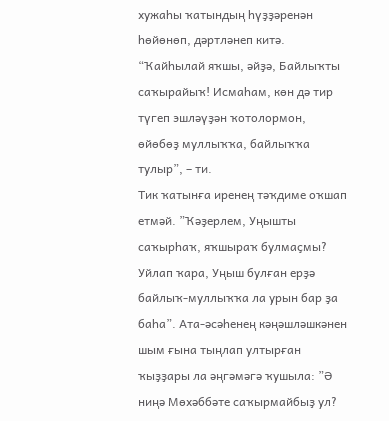хужаһы ҡатындың һүҙҙәренән һөйөнөп, дәртләнеп китә. “Ҡайһылай яҡшы, әйҙә, Байлыҡты саҡырайыҡ! Исмаһам, көн дә тир түгеп эшләүҙән ҡотолормон, өйөбөҙ муллыҡҡа, байлыҡҡа тулыр”, – ти.
Тик ҡатынға иренең тәҡдиме оҡшап етмәй. ”Ҡәҙерлем, Уңышты саҡырһаҡ, яҡшыраҡ булмаҫмы? Уйлап ҡара, Уңыш булған ерҙә байлыҡ-муллыҡҡа ла урын бар ҙа баһа”. Ата-әсәһенең кәңәшләшкәнен шым ғына тыңлап ултырған ҡыҙҙары ла әңгәмәгә ҡушыла: ”Ә ниңә Мөхәббәте саҡырмайбыҙ ул?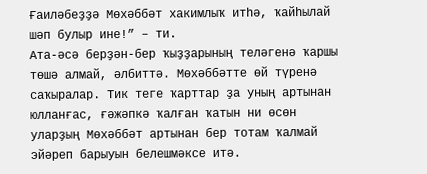Ғаиләбеҙҙә Мөхәббәт хакимлыҡ итһә, ҡайһылай шәп булыр ине!” – ти.
Ата-әсә берҙән-бер ҡыҙҙарының теләгенә ҡаршы төшә алмай, әлбиттә. Мөхәббәтте өй түренә саҡыралар. Тик теге ҡарттар ҙа уның артынан юлланғас, ғәжәпкә ҡалған ҡатын ни өсөн уларҙың Мөхәббәт артынан бер тотам ҡалмай эйәреп барыуын белешмәксе итә.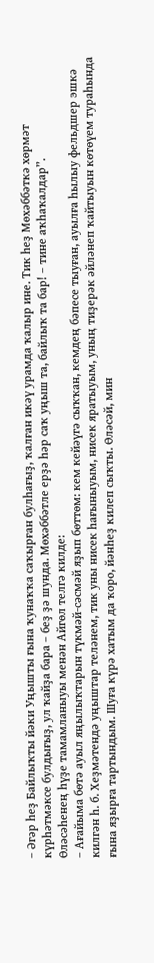– Әгәр һеҙ Байлыҡты йәки Уңышты ғына ҡунаҡҡа саҡырған булһағыҙ, ҡалған икәү урамда ҡалыр ине. Тик һеҙ Мөхәббәткә хөрмәт күрһәтмәксе булдығыҙ, ул ҡайҙа бара – беҙ ҙә шунда. Мөхәббәтле ерҙә һәр саҡ уңыш та, байлыҡ та бар! – тине аҡһаҡалдар”.
Өләсәһенең һүҙе тамамланыуы менән Айгөл телгә килде:
– Ағайыма бөтә ауыл яңылыҡтарын түкмәй-сәсмәй яҙып бөттөм: кем кейәүгә сыҡҡан, кемдең бәпесе тыуған, ауылға һылыу фельдшер эшкә килгән һ. б. Хеҙмәтендә уңыштар теләнем, тик уны нисек һағыныуым, нисек яратыуым, уның тиҙерәк әйләнеп ҡайтыуын көтөүем тураһында ғына яҙырға тартындым. Шуға күрә хатым да ҡоро, йәнһеҙ килеп сыҡты. Өләсәй, мин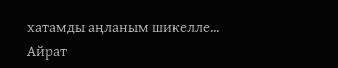хатамды аңланым шикелле...
Айрат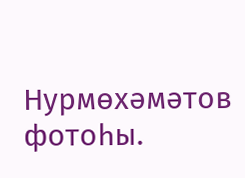Нурмөхәмәтов фотоһы.